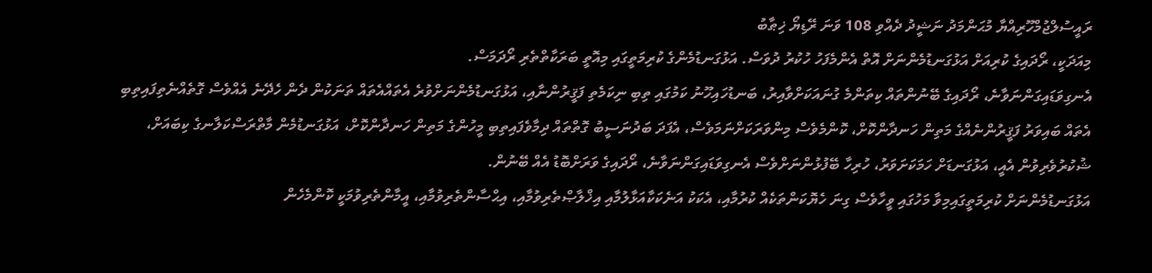ރައީސުލްޖުމްހޫރިއްޔާ މުޙަންމަދު ނަޝީދު ދެއްވި 108 ވަނަ ރޭޑިޔޯ ޚިޠާބު
މިއަދަކީ، ރޯދައިގެ ކުރިއަށް އަޅުގަނޑުމެންނަށް އޮތް އެންމެފަހު ހުކުރު ދުވަސް. އަޅުގަނޑުމެންގެ ކުރިމަތީގައި މިއޮތީ ބަރަކާތްތެރި ރޯދަމަސް.
އެނގިވަޑައިގަންނަވާނެ، ރޯދައިގެ ބޭނުންތައް ކިތަންމެ ގުނައަކަށްވާއިރު، ބަނޑުހައިހޫނު ކަމުގައި ތިބި ނިކަމެތި ފަޤީރުންނާއި، އަޅުގަނޑުމެންނަށްވުރެ އެތައްއެތައް ތަނަކުން ދެން ހެދޭނެ އެއްވެސް ގޮތެއްނެތިފައިތިބި އެތައް ބައިވަރު ފަޤީރުންނެއްގެ މަތިން ހަނދާންކޮށް، ކޮންމެވެސް މިންވަރަކަށްނަމަވެސް، އެފަދަ ބަދުނަސީބު ގޮތްތައް ދިމާވެފައިތިބި މީހުންގެ މަތިން ހަނދާންކޮށް، އަޅުގަނޑުމެން މާތްރަސްކަލާނގެ ކިބައަށް، ޝުކުރުވެރިވުން އެއީ، އަޅުގަނޑަށް ހަމަކަށަވަރު، ހުރިހާ ބޭފުޅުންނަށްވެސް އެނގިވަޑައިގަންނަވާނެ، ރޯދައިގެ ވަރަށްބޮޑު އެއް ބޭނުން.
އަޅުގަނޑުމެންނަށް ކުރިމަތީގައިމިވާ މަހުގައި ވީހާވެސް ގިނަ ހެޔޮކަންތަކެއް ކުރުމާއި، އެކަކު އަނެކަކާއަޅާލުމާއި އިޚްލާޞްތެރިވުމާއި، އިޙްސާންތެރިވުމާއި، އީމާންތެރިވުމަކީ ކޮންމެހެން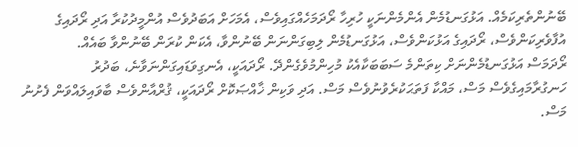ބޭނުންތެރިކަމެއް. އަޅުގަނޑުމެން އެންމެންނަކީ ހުރިހާ ރޯދަމަހެއްގައިވެސް، އެމަހަށް އަބަދުވެސް އުންމީދުކުރާ އަދި ރޯދައިގެ އުފާވެރިކަންވެސް، ރޯދައިގެ އަޅުކަންވެސް، އަޅުގަނޑުމެން ލިބިގަންނަން ބޭނުންވާ، އެކަން ކުރަން ބޭނުންވާ ބައެއް.
ރޯދަމަސް އަޅުގަނޑުމެންނަށް ކިތަންމެ ސަބަބަކާއެކު މުހިންމުވެގެންދޭ. ރޯދައަކީ، އެނގިވަޑައިގަންނަވާނެ، ބަދުރު ހަނގުރާމައިގެވެސް މަސް، މައްކާ ފަތަޙަކުރެވުނުވެސް މަސް. އަދި ވަކިން ޚާއްޞަކޮށް ރޯދައަކީ، ޤުރްއާންވެސް ބާވައިލައްވަން ފެށުނު މަސް.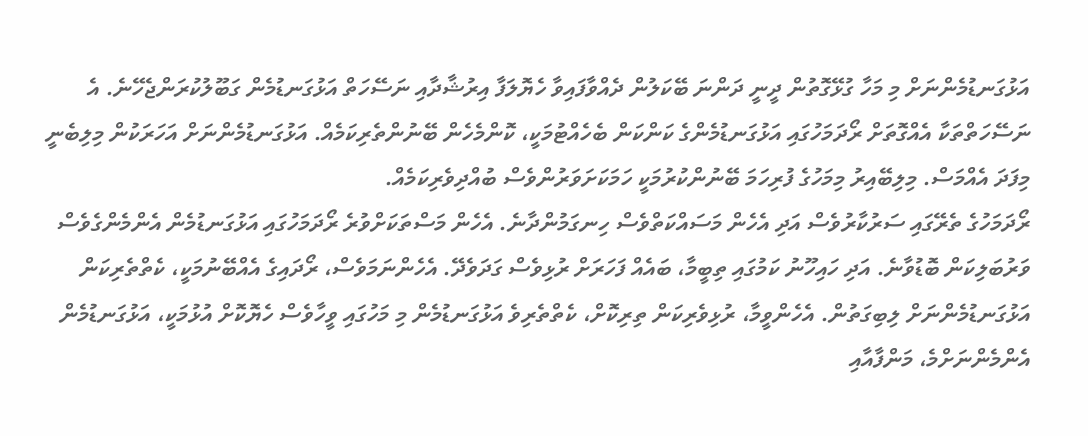އަޅުގަނޑުމެންނަށް މި މަހާ ގުޅޭގޮތުން ދީނީ ދަންނަ ބޭކަލުން ދެއްވާފައިވާ ހެޔޮލަފާ އިރުޝާދާއި ނަސޭހަތް އަޅުގަނޑުމެން ގަބޫލުކުރަންޖެހޭނެ. އެ ނަސޭހަތްތަކާ އެއްގޮތަށް ރޯދަމަހުގައި އަޅުގަނޑުމެންގެ ކަންކަން ބެހެއްޓުމަކީ، ކޮންމެހެން ބޭނުންތެރިކަމެއް. އަޅުގަނޑުމެންނަށް އަހަރަކުން މިލިބެނީ މިފަދަ އެއްމަސް. މިލިބޭއިރު މިމަހުގެ ފުރިހަމަ ބޭނުންކުރުމަކީ ހަމަކަށަވަރުންވެސް ބުއްދިވެރިކަމެއް.
ރޯދަމަހުގެ ތެރޭގައި ސަރުކާރުވެސް އަދި އެހެން މަސައްކަތްވެސް ހިނގަމުންދާނެ. އެހެން މަސްތަކަށްވުރެ ރޯދަމަހުގައި އަޅުގަނޑުމެން އެންމެންގެވެސް ވަރުބަލިކަން ބޮޑުވާނެ. އަދި ހައިހޫނު ކަމުގައި ތިބީމާ، ބައެއް ފަހަރަށް ރުޅިވެސް ގަދަވެދޭ. އެހެންނަމަވެސް، ރޯދައިގެ އެއްބޭނުމަކީ، ކެތްތެރިކަން އަޅުގަނޑުމެންނަށް ލިބިގަތުން. އެހެންވީމާ، ރުޅިވެރިކަން ތިރިކޮށް، ކެތްތެރިވެ އަޅުގަނޑުމެން މި މަހުގައި ވީހާވެސް ހެޔޮކޮށް އުޅުމަކީ، އަޅުގަނޑުމެން އެންމެންނަށްމެ، މަންފާއާއި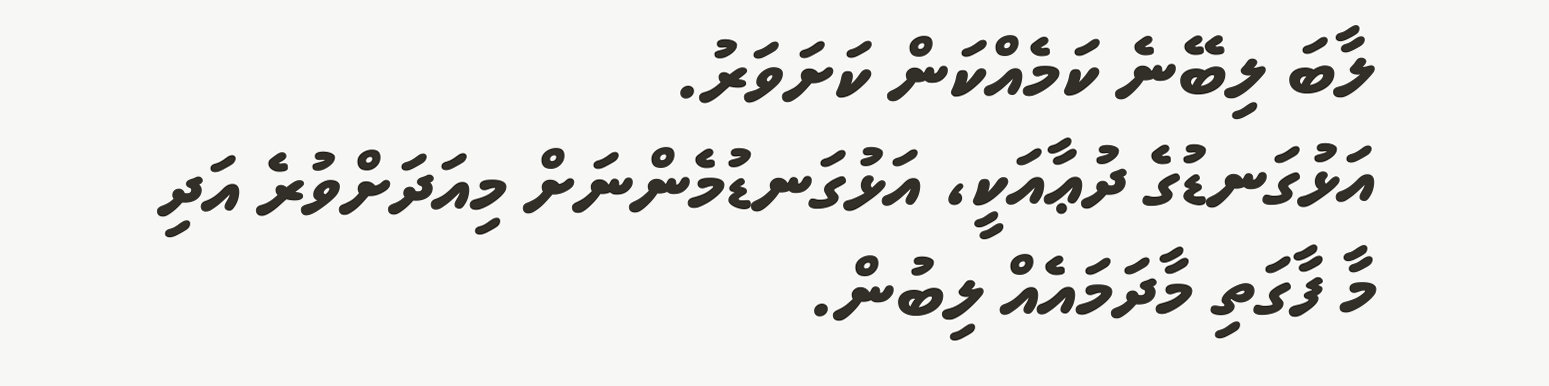ލާބަ ލިބޭނެ ކަމެއްކަން ކަށަވަރު.
އަޅުގަނޑުގެ ދުޢާއަކީ، އަޅުގަނޑުމެންނަށް މިއަދަށްވުރެ އަދި މާ ފާގަތި މާދަމައެއް ލިބުން.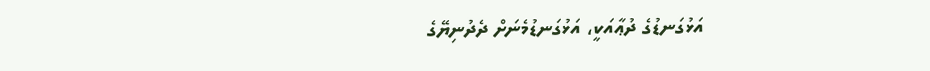އަޅުގަނޑުގެ ދުޢާއަކީ، އަޅުގަނޑުމެނަށް ދެދުނިޔޭގެ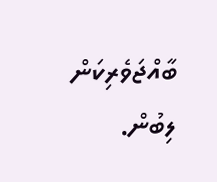ބާއްޖަވެރިކަން ލިބުން.